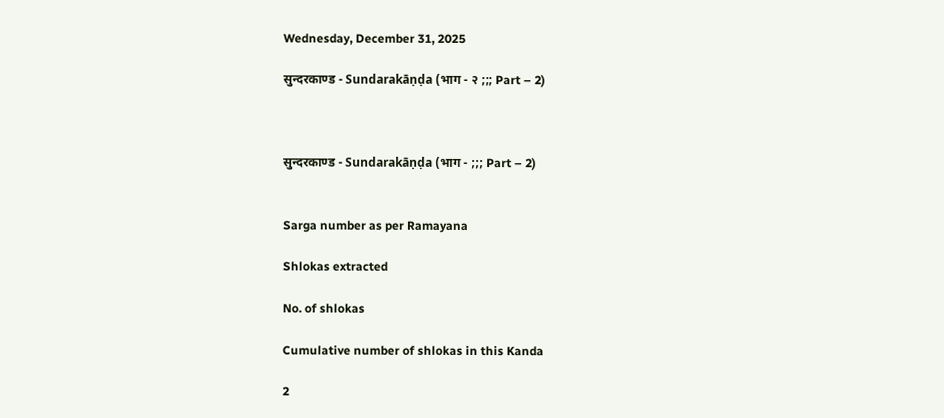Wednesday, December 31, 2025

सुन्दरकाण्ड - Sundarakāṇḍa (भाग - २ ;;; Part – 2)



सुन्दरकाण्ड - Sundarakāṇḍa (भाग - ;;; Part – 2)


Sarga number as per Ramayana

Shlokas extracted

No. of shlokas

Cumulative number of shlokas in this Kanda

2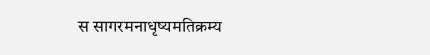स सागरमनाधृष्यमतिक्रम्य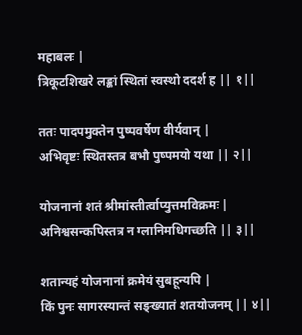महाबलः |
त्रिकूटशिखरे लङ्कां स्थितां स्वस्थो ददर्श ह || १||

ततः पादपमुक्तेन पुष्पवर्षेण वीर्यवान् |
अभिवृष्टः स्थितस्तत्र बभौ पुष्पमयो यथा || २||

योजनानां शतं श्रीमांस्तीर्त्वाप्युत्तमविक्रमः |
अनिश्वसन्कपिस्तत्र न ग्लानिमधिगच्छति || ३||

शतान्यहं योजनानां क्रमेयं सुबहून्यपि |
किं पुनः सागरस्यान्तं सङ्ख्यातं शतयोजनम् || ४||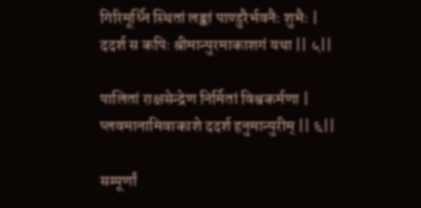गिरिमूर्ध्नि स्थितां लङ्कां पाण्डुरैर्भवनैः शुभैः |
ददर्श स कपिः श्रीमान्पुरमाकाशगं यथा || ५||

पालितां राक्षसेन्द्रेण निर्मितां विश्वकर्मणा |
प्लवमानामिवाकाशे ददर्श हनुमान्पुरीम् || ६||

सम्पूर्णां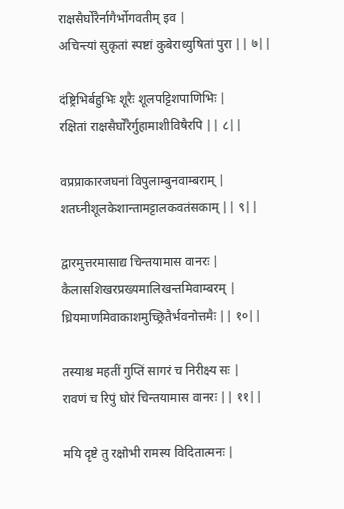राक्षसैर्घोरैर्नागैर्भोगवतीम् इव |
अचिन्त्यां सुकृतां स्पष्टां कुबेराध्युषितां पुरा || ७||

दंष्ट्रिभिर्बहुभिः शूरैः शूलपट्टिशपाणिभिः |
रक्षितां राक्षसैर्घोरैर्गुहामाशीविषैरपि || ८||

वप्रप्राकारजघनां विपुलाम्बुनवाम्बराम् |
शतघ्नीशूलकेशान्तामट्टालकवतंसकाम् || ९||

द्वारमुत्तरमासाद्य चिन्तयामास वानरः |
कैलासशिखरप्रख्यमालिखन्तमिवाम्बरम् |
ध्रियमाणमिवाकाशमुच्छ्रितैर्भवनोत्तमैः || १०||

तस्याश्च महतीं गुप्तिं सागरं च निरीक्ष्य सः |
रावणं च रिपुं घोरं चिन्तयामास वानरः || ११||

मयि दृष्टे तु रक्षोभी रामस्य विदितात्मनः |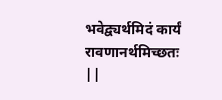भवेद्व्यर्थमिदं कार्यं रावणानर्थमिच्छतः ||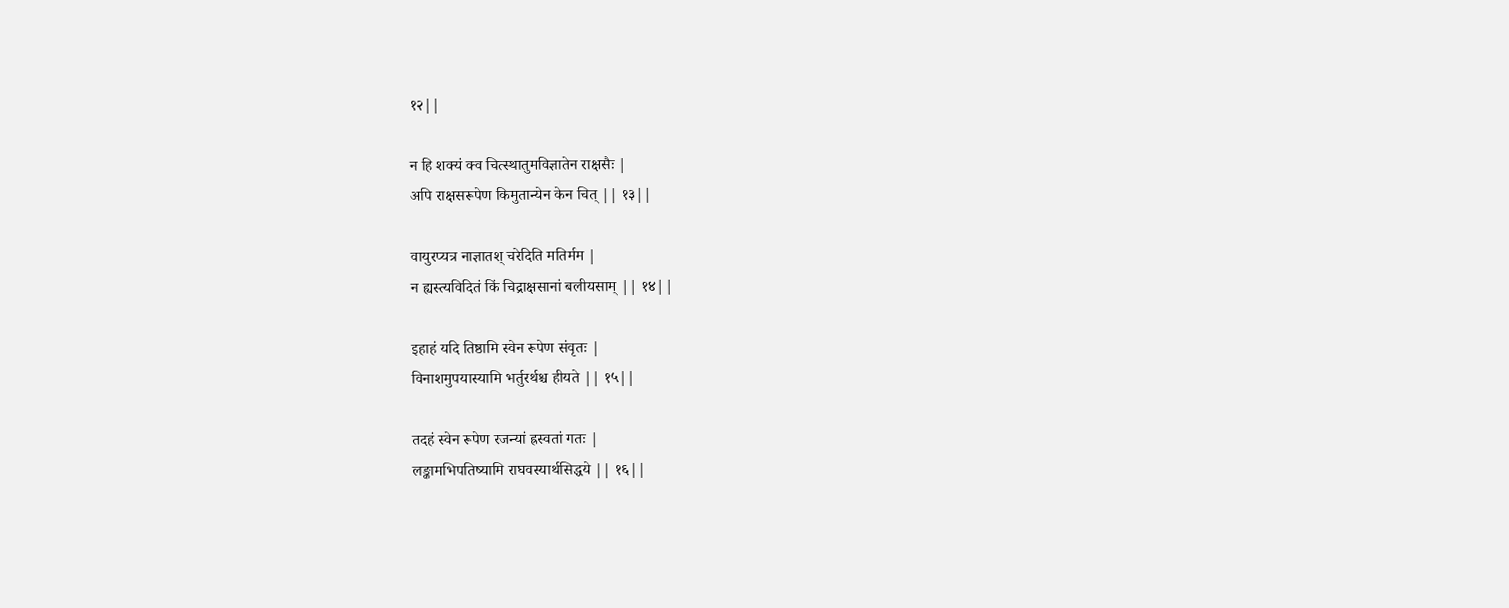१२||

न हि शक्यं क्व चित्स्थातुमविज्ञातेन राक्षसैः |
अपि राक्षसरूपेण किमुतान्येन केन चित् || १३||

वायुरप्यत्र नाज्ञातश् चरेदिति मतिर्मम |
न ह्यस्त्यविदितं किं चिद्राक्षसानां बलीयसाम् || १४||

इहाहं यदि तिष्ठामि स्वेन रूपेण संवृतः |
विनाशमुपयास्यामि भर्तुरर्थश्च हीयते || १५||

तदहं स्वेन रूपेण रजन्यां ह्रस्वतां गतः |
लङ्कामभिपतिष्यामि राघवस्यार्थसिद्धये || १६||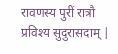रावणस्य पुरीं रात्रौ प्रविश्य सुदुरासदाम् |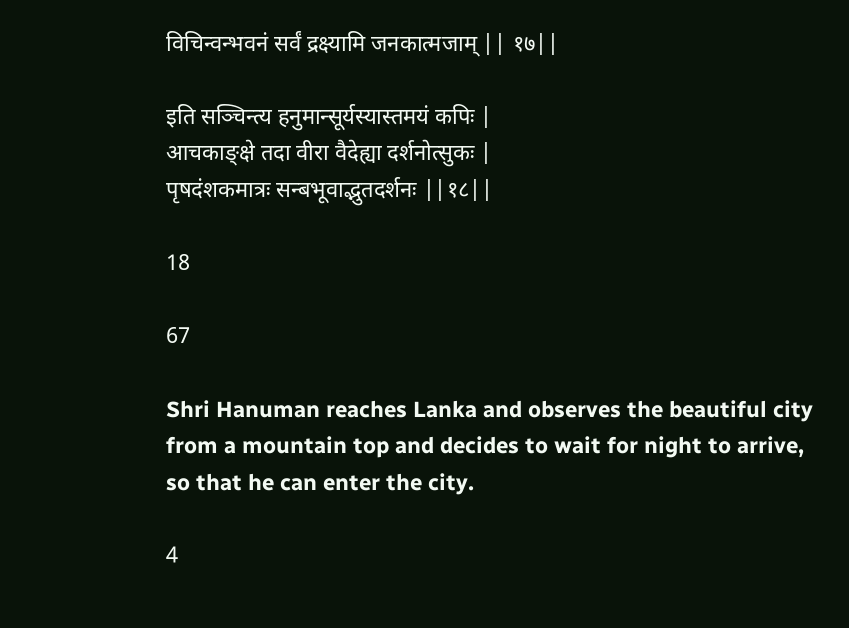विचिन्वन्भवनं सर्वं द्रक्ष्यामि जनकात्मजाम् || १७||

इति सञ्चिन्त्य हनुमान्सूर्यस्यास्तमयं कपिः |
आचकाङ्क्षे तदा वीरा वैदेह्या दर्शनोत्सुकः |
पृषदंशकमात्रः सन्बभूवाद्भुतदर्शनः ||१८||

18

67

Shri Hanuman reaches Lanka and observes the beautiful city from a mountain top and decides to wait for night to arrive, so that he can enter the city.

4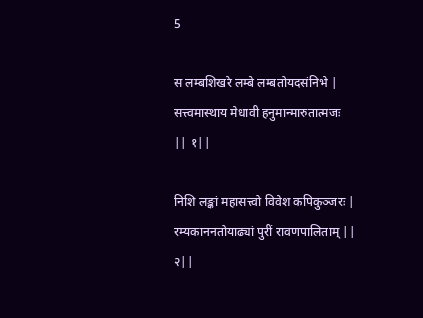5

स लम्बशिखरे लम्बे लम्बतोयदसंनिभे |
सत्त्वमास्थाय मेधावी हनुमान्मारुतात्मजः || १||

निशि लङ्कां महासत्त्वो विवेश कपिकुञ्जरः |
रम्यकाननतोयाढ्यां पुरीं रावणपालिताम् || २||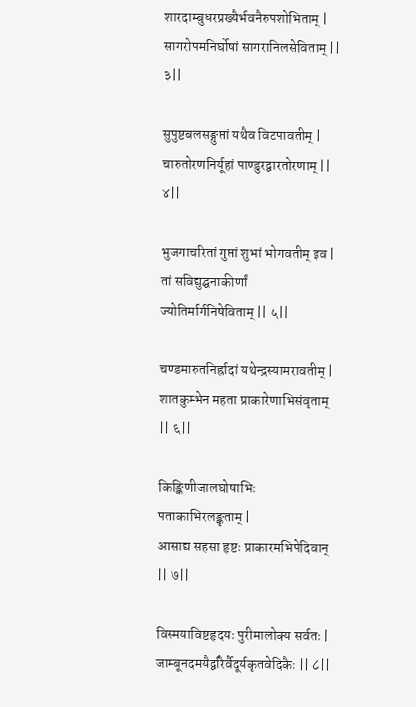शारदाम्बुधरप्रख्यैर्भवनैरुपशोभिताम् |
सागरोपमनिर्घोषां सागरानिलसेविताम् || ३||

सुपुष्टबलसङ्गुप्तां यथैव विटपावतीम् |
चारुतोरणनिर्यूहां पाण्डुरद्वारतोरणाम् || ४||

भुजगाचरितां गुप्तां शुभां भोगवतीम् इव |
तां सविद्युद्घनाकीर्णां ज्योतिर्मार्गनिषेविताम् || ५||

चण्डमारुतनिर्ह्रादां यथेन्द्रस्यामरावतीम् |
शातकुम्भेन महता प्राकारेणाभिसंवृताम् || ६||

किङ्किणीजालघोषाभिः पताकाभिरलङ्कृताम् |
आसाद्य सहसा हृष्टः प्राकारमभिपेदिवान् || ७||

विस्मयाविष्टहृदयः पुरीमालोक्य सर्वतः |
जाम्बूनदमयैर्द्वारैर्वैदूर्यकृतवेदिकैः || ८||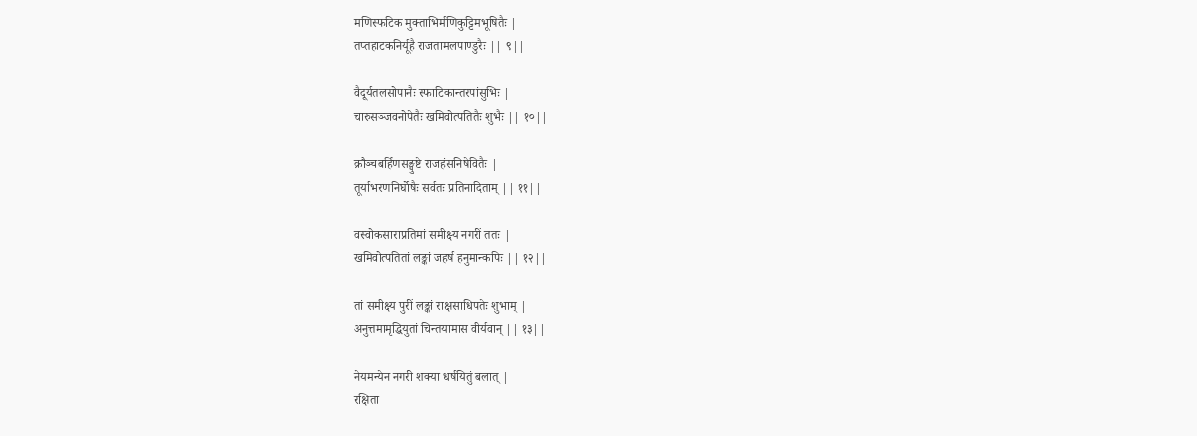मणिस्फटिक मुक्ताभिर्मणिकुट्टिमभूषितैः |
तप्तहाटकनिर्यूहै राजतामलपाण्डुरैः || ९||

वैदूर्यतलसोपानैः स्फाटिकान्तरपांसुभिः |
चारुसञ्जवनोपेतैः खमिवोत्पतितैः शुभैः || १०||

क्रौञ्चबर्हिणसङ्घुष्टे राजहंसनिषेवितैः |
तूर्याभरणनिर्घोषैः सर्वतः प्रतिनादिताम् || ११||

वस्वोकसाराप्रतिमां समीक्ष्य नगरीं ततः |
खमिवोत्पतितां लङ्कां जहर्ष हनुमान्कपिः || १२||

तां समीक्ष्य पुरीं लङ्कां राक्षसाधिपतेः शुभाम् |
अनुत्तमामृद्धियुतां चिन्तयामास वीर्यवान् || १३||

नेयमन्येन नगरी शक्या धर्षयितुं बलात् |
रक्षिता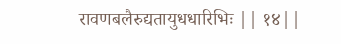रावणबलैरुद्यतायुधधारिभिः || १४||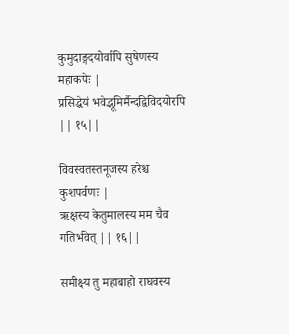कुमुदाङ्गदयोर्वापि सुषेणस्य महाकपेः |
प्रसिद्धेयं भवेद्भूमिर्मैन्दद्विविदयोरपि || १५||

विवस्वतस्तनूजस्य हरेश्च कुशपर्वणः |
ऋक्षस्य केतुमालस्य मम चैव गतिर्भवेत् || १६||

समीक्ष्य तु महाबाहो राघवस्य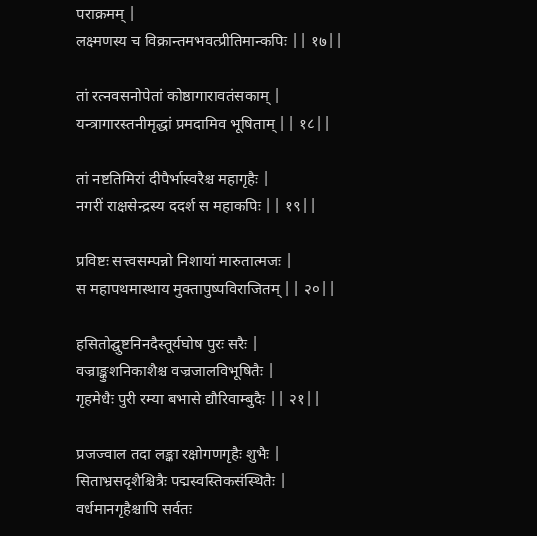पराक्रमम् |
लक्ष्मणस्य च विक्रान्तमभवत्प्रीतिमान्कपिः || १७||

तां रत्नवसनोपेतां कोष्ठागारावतंसकाम् |
यन्त्रागारस्तनीमृद्धां प्रमदामिव भूषिताम् || १८||

तां नष्टतिमिरां दीपैर्भास्वरैश्च महागृहैः |
नगरीं राक्षसेन्द्रस्य ददर्श स महाकपिः || १९||

प्रविष्टः सत्त्वसम्पन्नो निशायां मारुतात्मजः |
स महापथमास्थाय मुक्तापुष्पविराजितम् || २०||

हसितोद्घुष्टनिनदैस्तूर्यघोष पुरः सरैः |
वज्राङ्कुशनिकाशैश्च वज्रजालविभूषितैः |
गृहमेधैः पुरी रम्या बभासे द्यौरिवाम्बुदैः || २१||

प्रजज्वाल तदा लङ्का रक्षोगणगृहैः शुभैः |
सिताभ्रसदृशैश्चित्रैः पद्मस्वस्तिकसंस्थितैः |
वर्धमानगृहैश्चापि सर्वतः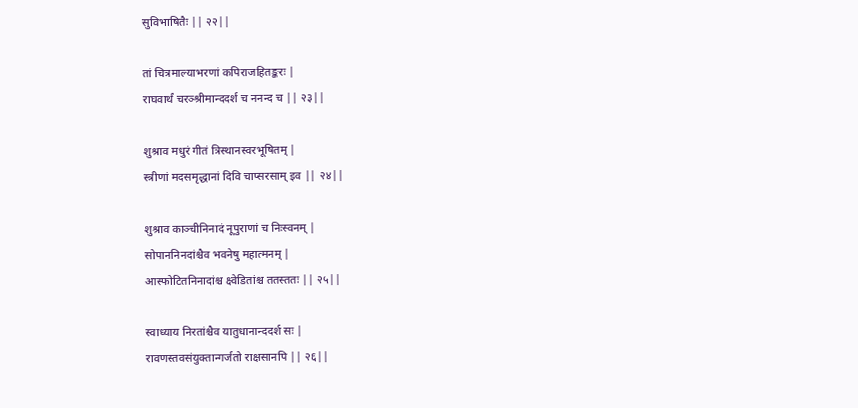सुविभाषितैः || २२||

तां चित्रमाल्याभरणां कपिराजहितङ्करः |
राघवार्थं चरञ्श्रीमान्ददर्श च ननन्द च || २३||

शुश्राव मधुरं गीतं त्रिस्थानस्वरभूषितम् |
स्त्रीणां मदसमृद्धानां दिवि चाप्सरसाम् इव || २४||

शुश्राव काञ्चीनिनादं नूपुराणां च निःस्वनम् |
सोपाननिनदांश्चैव भवनेषु महात्मनम् |
आस्फोटितनिनादांश्च क्ष्वेडितांश्च ततस्ततः || २५||

स्वाध्याय निरतांश्चैव यातुधानान्ददर्श सः |
रावणस्तवसंयुक्तान्गर्जतो राक्षसानपि || २६||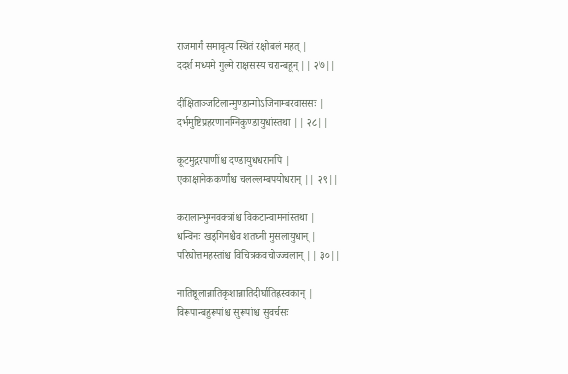राजमार्गं समावृत्य स्थितं रक्षोबलं महत् |
ददर्श मध्यमे गुल्मे राक्षसस्य चरान्बहून् || २७||

दीक्षिताञ्जटिलान्मुण्डान्गोऽजिनाम्बरवाससः |
दर्भमुष्टिप्रहरणानग्निकुण्डायुधांस्तथा || २८||

कूटमुद्गरपाणींश्च दण्डायुधधरानपि |
एकाक्षानेककर्णांश्च चलल्लम्बपयोधरान् || २९||

करालान्भुग्नवक्त्रांश्च विकटान्वामनांस्तथा |
धन्विनः खड्गिनश्चैव शतघ्नी मुसलायुधान् |
परिघोत्तमहस्तांश्च विचित्रकवचोज्ज्वलान् || ३०||

नातिष्ठूलान्नातिकृशान्नातिदीर्घातिह्रस्वकान् |
विरूपान्बहुरूपांश्च सुरूपांश्च सुवर्चसः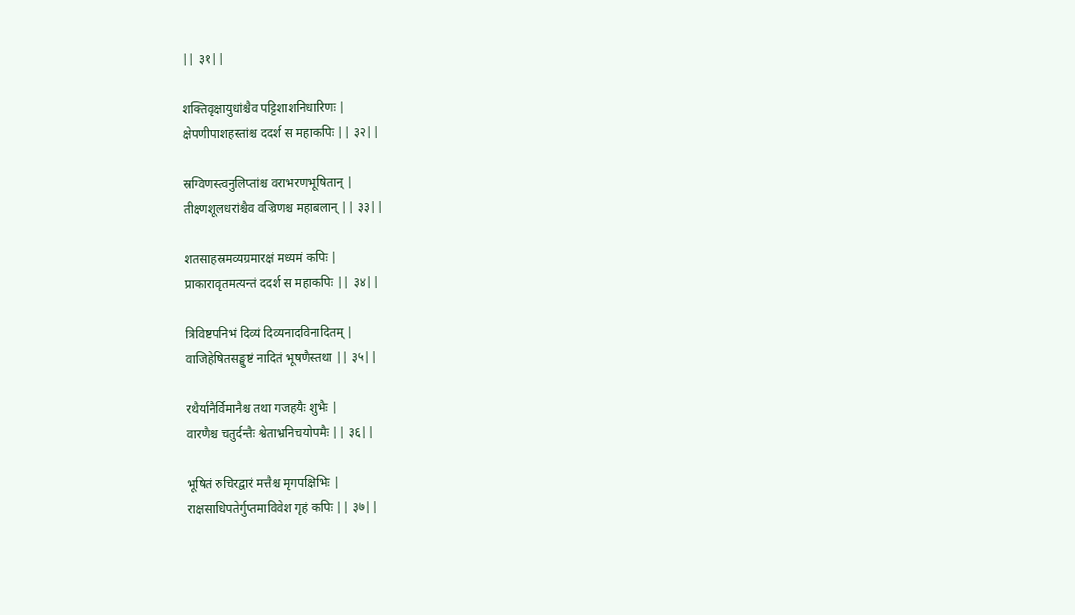|| ३१||

शक्तिवृक्षायुधांश्चैव पट्टिशाशनिधारिणः |
क्षेपणीपाशहस्तांश्च ददर्श स महाकपिः || ३२||

स्रग्विणस्त्वनुलिप्तांश्च वराभरणभूषितान् |
तीक्ष्णशूलधरांश्चैव वज्रिणश्च महाबलान् || ३३||

शतसाहस्रमव्यग्रमारक्षं मध्यमं कपिः |
प्राकारावृतमत्यन्तं ददर्श स महाकपिः || ३४||

त्रिविष्टपनिभं दिव्यं दिव्यनादविनादितम् |
वाजिहेषितसङ्घुष्टं नादितं भूषणैस्तथा || ३५||

रथैर्यानैर्विमानैश्च तथा गजहयैः शुभैः |
वारणैश्च चतुर्दन्तैः श्वेताभ्रनिचयोपमैः || ३६||

भूषितं रुचिरद्वारं मत्तैश्च मृगपक्षिभिः |
राक्षसाधिपतेर्गुप्तमाविवेश गृहं कपिः || ३७||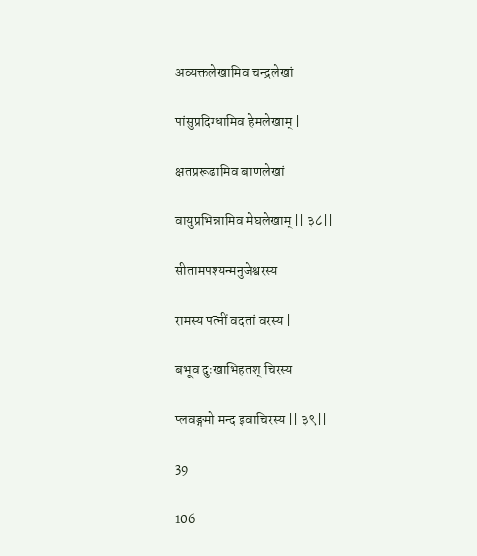अव्यक्तलेखामिव चन्द्रलेखां

पांसुप्रदिग्धामिव हेमलेखाम् |

क्षतप्ररूढामिव बाणलेखां

वायुप्रभिन्नामिव मेघलेखाम् || ३८||

सीतामपश्यन्मनुजेश्वरस्य

रामस्य पत्नीं वदतां वरस्य |

बभूव दुःखाभिहतश् चिरस्य

प्लवङ्गमो मन्द इवाचिरस्य || ३९||

39

106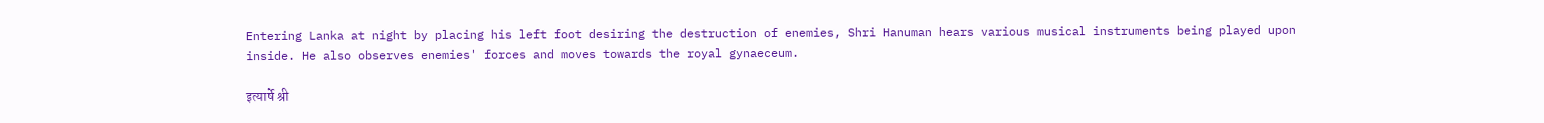Entering Lanka at night by placing his left foot desiring the destruction of enemies, Shri Hanuman hears various musical instruments being played upon inside. He also observes enemies' forces and moves towards the royal gynaeceum.

इत्यार्षे श्री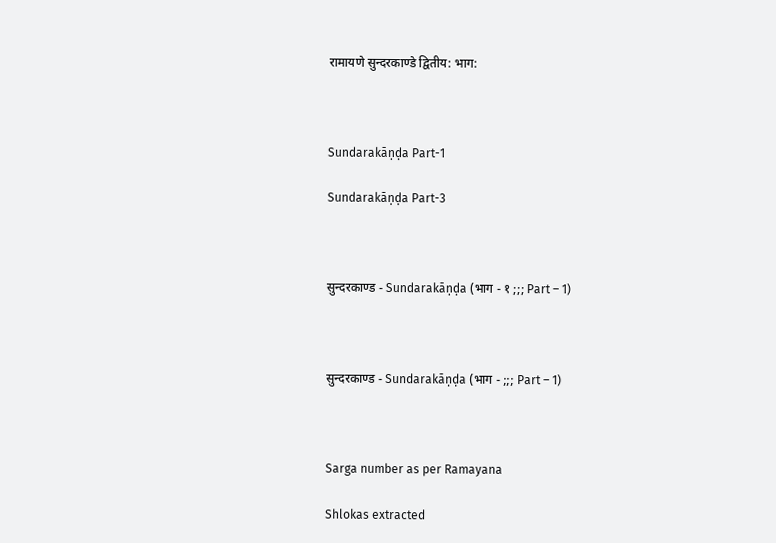रामायणे सुन्दरकाण्डे द्वितीय: भाग:



Sundarakāṇḍa Part-1

Sundarakāṇḍa Part-3



सुन्दरकाण्ड - Sundarakāṇḍa (भाग - १ ;;; Part – 1)



सुन्दरकाण्ड - Sundarakāṇḍa (भाग - ;;; Part – 1)



Sarga number as per Ramayana

Shlokas extracted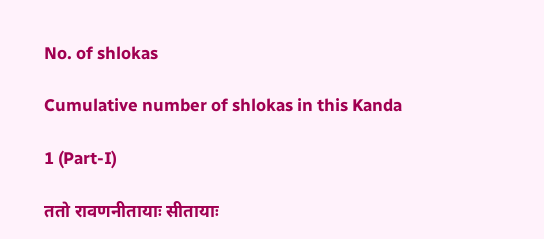No. of shlokas

Cumulative number of shlokas in this Kanda

1 (Part-I)

ततो रावणनीतायाः सीतायाः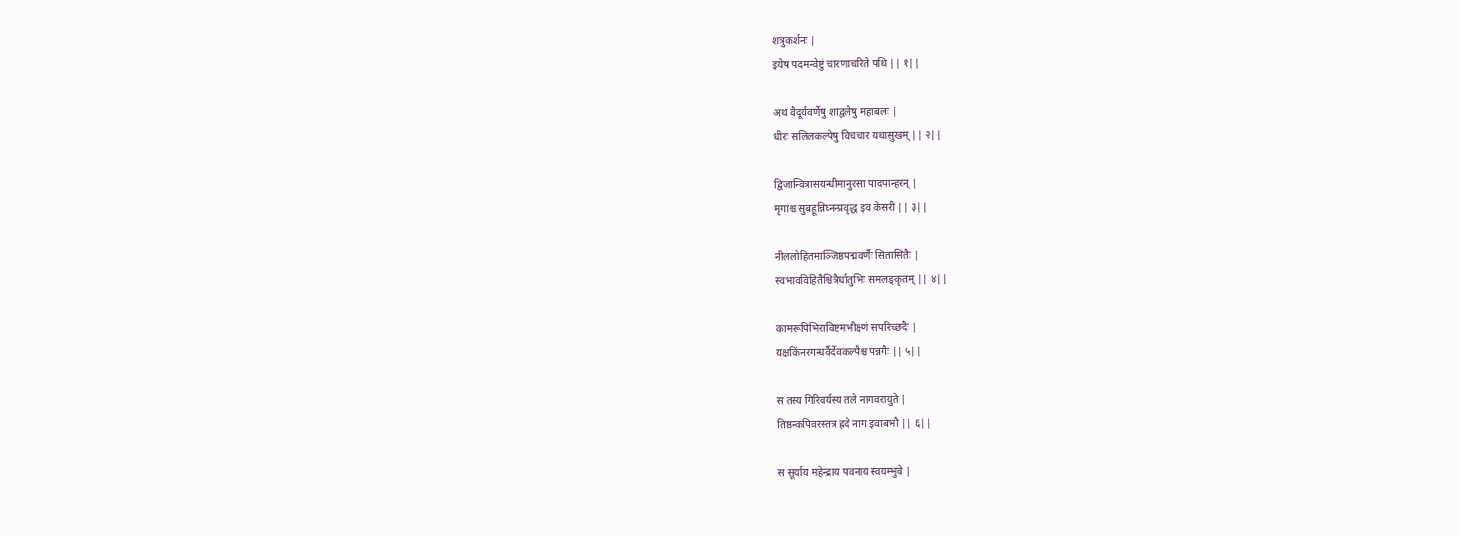शत्रुकर्शनः |
इयेष पदमन्वेष्टुं चारणाचरिते पथि || १||

अथ वैदूर्यवर्णेषु शाद्वलेषु महाबलः |
धीरः सलिलकल्पेषु विचचार यथासुखम् || २||

द्विजान्वित्रासयन्धीमानुरसा पादपान्हरन् |
मृगांश्च सुबहून्निघ्नन्प्रवृद्ध इव केसरी || ३||

नीललोहितमाञ्जिष्ठपद्मवर्णैः सितासितैः |
स्वभावविहितैश्चित्रैर्धातुभिः समलङ्कृतम् || ४||

कामरूपिभिराविष्टमभीक्ष्णं सपरिच्छदैः |
यक्षकिंनरगन्धर्वैर्देवकल्पैश्च पन्नगैः || ५||

स तस्य गिरिवर्यस्य तले नागवरायुते |
तिष्ठन्कपिवरस्तत्र ह्रदे नाग इवाबभौ || ६||

स सूर्याय महेन्द्राय पवनाय स्वयम्भुवे |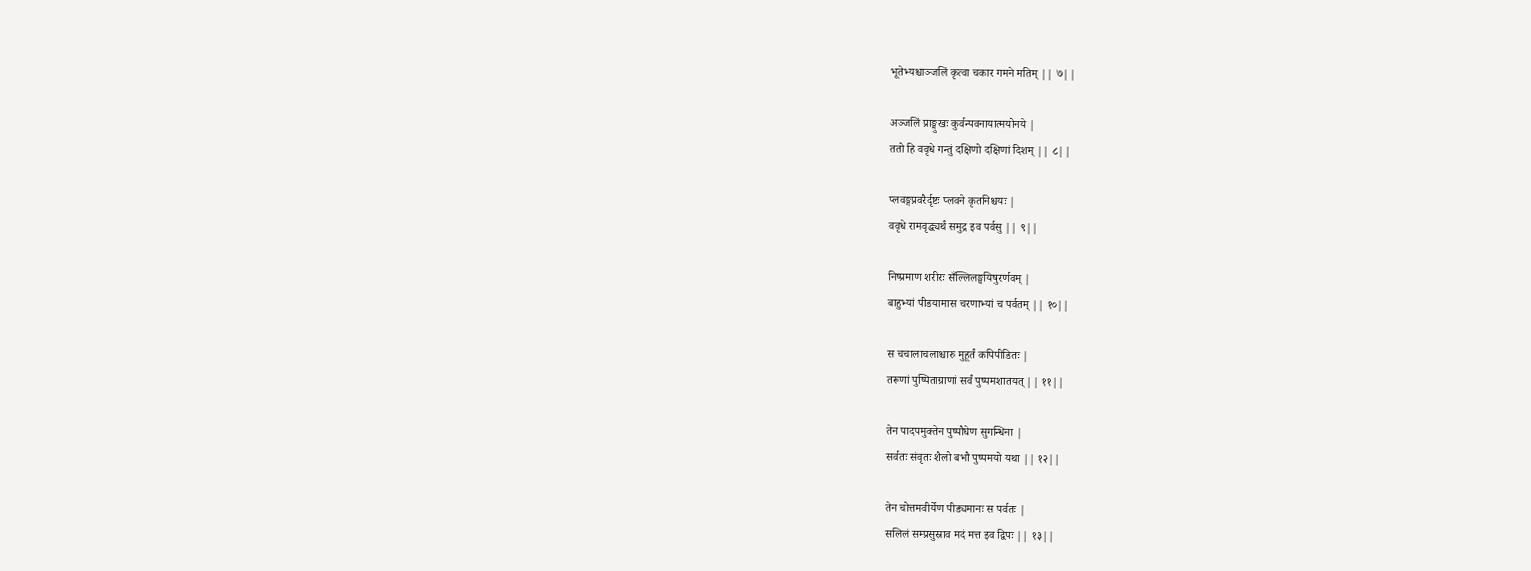भूतेभ्यश्चाञ्जलिं कृत्वा चकार गमने मतिम् || ७||

अञ्जलिं प्राङ्मुखः कुर्वन्पवनायात्मयोनये |
ततो हि ववृधे गन्तुं दक्षिणो दक्षिणां दिशम् || ८||

प्लवङ्गप्रवरैर्दृष्टः प्लवने कृतनिश्चयः |
ववृधे रामवृद्ध्यर्थं समुद्र इव पर्वसु || ९||

निष्प्रमाण शरीरः सँल्लिलङ्घयिषुरर्णवम् |
बाहुभ्यां पीडयामास चरणाभ्यां च पर्वतम् || १०||

स चचालाचलाश्चारु मुहूर्तं कपिपीडितः |
तरूणां पुष्पिताग्राणां सर्वं पुष्पमशातयत् || ११||

तेन पादपमुक्तेन पुष्पौघेण सुगन्धिना |
सर्वतः संवृतः शैलो बभौ पुष्पमयो यथा || १२||

तेन चोत्तमवीर्येण पीड्यमानः स पर्वतः |
सलिलं सम्प्रसुस्राव मदं मत्त इव द्विपः || १३||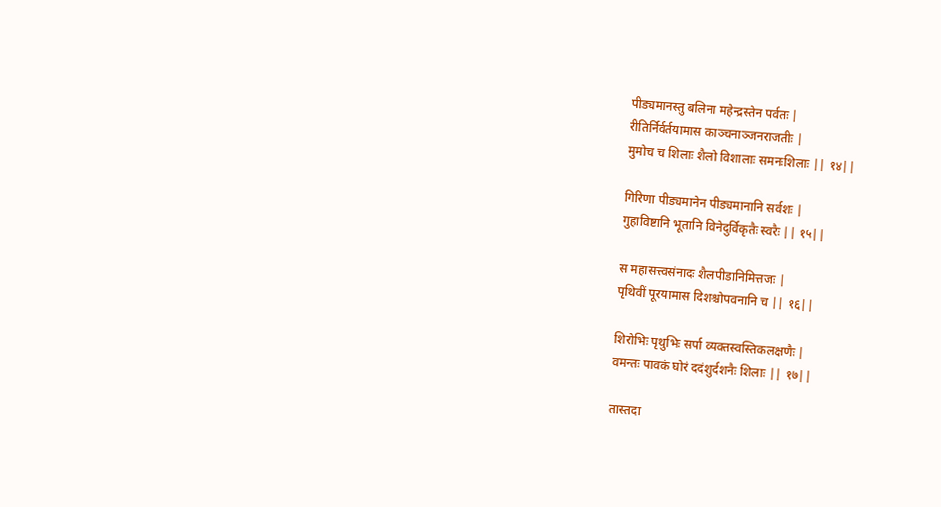पीड्यमानस्तु बलिना महेन्द्रस्तेन पर्वतः |
रीतिर्निर्वर्तयामास काञ्चनाञ्जनराजतीः |
मुमोच च शिलाः शैलो विशालाः समनःशिलाः || १४||

गिरिणा पीड्यमानेन पीड्यमानानि सर्वशः |
गुहाविष्टानि भूतानि विनेदुर्विकृतैः स्वरैः || १५||

स महासत्त्वसंनादः शैलपीडानिमित्तजः |
पृथिवीं पूरयामास दिशश्चोपवनानि च || १६||

शिरोभिः पृथुभिः सर्पा व्यक्तस्वस्तिकलक्षणैः |
वमन्तः पावकं घोरं ददंशुर्दशनैः शिलाः || १७||

तास्तदा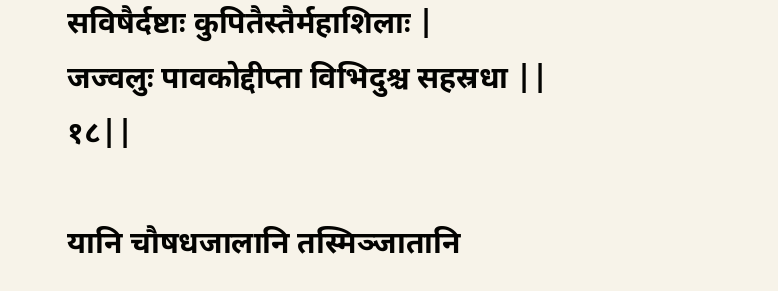सविषैर्दष्टाः कुपितैस्तैर्महाशिलाः |
जज्वलुः पावकोद्दीप्ता विभिदुश्च सहस्रधा || १८||

यानि चौषधजालानि तस्मिञ्जातानि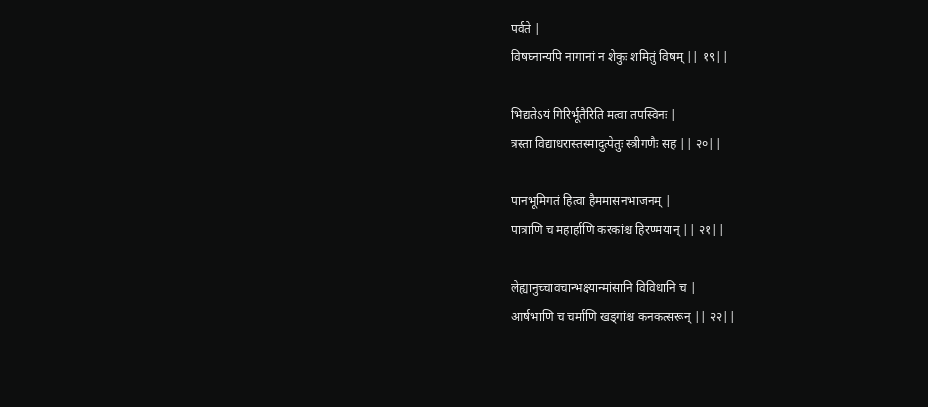पर्वते |
विषघ्नान्यपि नागानां न शेकुः शमितुं विषम् || १९||

भिद्यतेऽयं गिरिर्भूतैरिति मत्वा तपस्विनः |
त्रस्ता विद्याधरास्तस्मादुत्पेतुः स्त्रीगणैः सह || २०||

पानभूमिगतं हित्वा हैममासनभाजनम् |
पात्राणि च महार्हाणि करकांश्च हिरण्मयान् || २१||

लेह्यानुच्चावचान्भक्ष्यान्मांसानि विविधानि च |
आर्षभाणि च चर्माणि खड्गांश्च कनकत्सरून् || २२||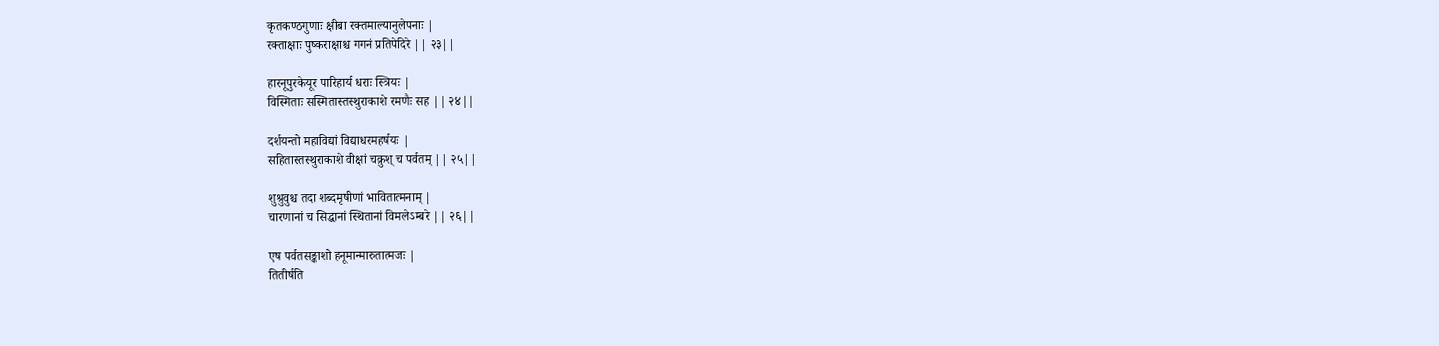कृतकण्ठगुणाः क्षीबा रक्तमाल्यानुलेपनाः |
रक्ताक्षाः पुष्कराक्षाश्च गगनं प्रतिपेदिरे || २३||

हारनूपुरकेयूर पारिहार्य धराः स्त्रियः |
विस्मिताः सस्मितास्तस्थुराकाशे रमणैः सह || २४||

दर्शयन्तो महाविद्यां विद्याधरमहर्षयः |
सहितास्तस्थुराकाशे वीक्षां चक्रुश् च पर्वतम् || २५||

शुश्रुवुश्च तदा शब्दमृषीणां भावितात्मनाम् |
चारणानां च सिद्धानां स्थितानां विमलेऽम्बरे || २६||

एष पर्वतसङ्काशो हनूमान्मारुतात्मजः |
तितीर्षति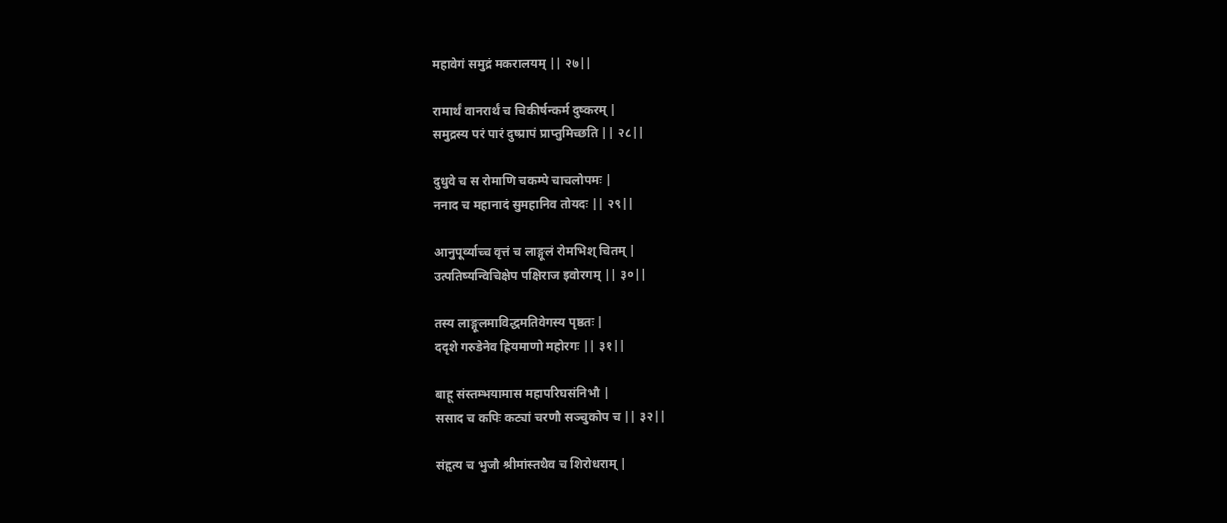महावेगं समुद्रं मकरालयम् || २७||

रामार्थं वानरार्थं च चिकीर्षन्कर्म दुष्करम् |
समुद्रस्य परं पारं दुष्प्रापं प्राप्तुमिच्छति || २८||

दुधुवे च स रोमाणि चकम्पे चाचलोपमः |
ननाद च महानादं सुमहानिव तोयदः || २९||

आनुपूर्व्याच्च वृत्तं च लाङ्गूलं रोमभिश् चितम् |
उत्पतिष्यन्विचिक्षेप पक्षिराज इवोरगम् || ३०||

तस्य लाङ्गूलमाविद्धमतिवेगस्य पृष्ठतः |
ददृशे गरुडेनेव ह्रियमाणो महोरगः || ३१||

बाहू संस्तम्भयामास महापरिघसंनिभौ |
ससाद च कपिः कट्यां चरणौ सञ्चुकोप च || ३२||

संहृत्य च भुजौ श्रीमांस्तथैव च शिरोधराम् |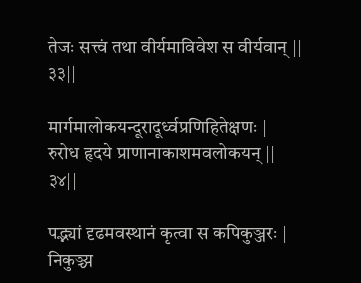तेजः सत्त्वं तथा वीर्यमाविवेश स वीर्यवान् || ३३||

मार्गमालोकयन्दूरादूर्ध्वप्रणिहितेक्षणः |
रुरोध हृदये प्राणानाकाशमवलोकयन् || ३४||

पद्भ्यां दृढमवस्थानं कृत्वा स कपिकुञ्जरः |
निकुञ्च्य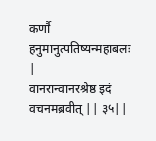कर्णौ हनुमानुत्पतिष्यन्महाबलः |
वानरान्वानरश्रेष्ठ इदं वचनमब्रवीत् || ३५||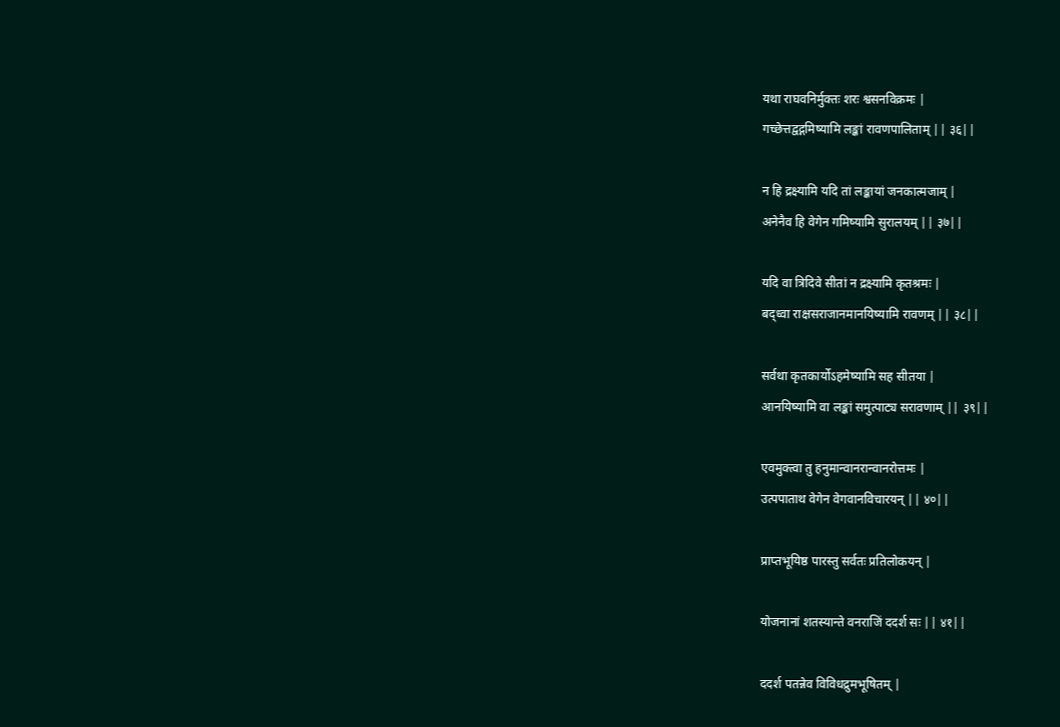यथा राघवनिर्मुक्तः शरः श्वसनविक्रमः |
गच्छेत्तद्वद्गमिष्यामि लङ्कां रावणपालिताम् || ३६||

न हि द्रक्ष्यामि यदि तां लङ्कायां जनकात्मजाम् |
अनेनैव हि वेगेन गमिष्यामि सुरालयम् || ३७||

यदि वा त्रिदिवे सीतां न द्रक्ष्यामि कृतश्रमः |
बद्ध्वा राक्षसराजानमानयिष्यामि रावणम् || ३८||

सर्वथा कृतकार्योऽहमेष्यामि सह सीतया |
आनयिष्यामि वा लङ्कां समुत्पाट्य सरावणाम् || ३९||

एवमुक्त्वा तु हनुमान्वानरान्वानरोत्तमः |
उत्पपाताथ वेगेन वेगवानविचारयन् || ४०||

प्राप्तभूयिष्ठ पारस्तु सर्वतः प्रतिलोकयन् |

योजनानां शतस्यान्ते वनराजिं ददर्श सः || ४१||

ददर्श पतन्नेव विविधद्रुमभूषितम् |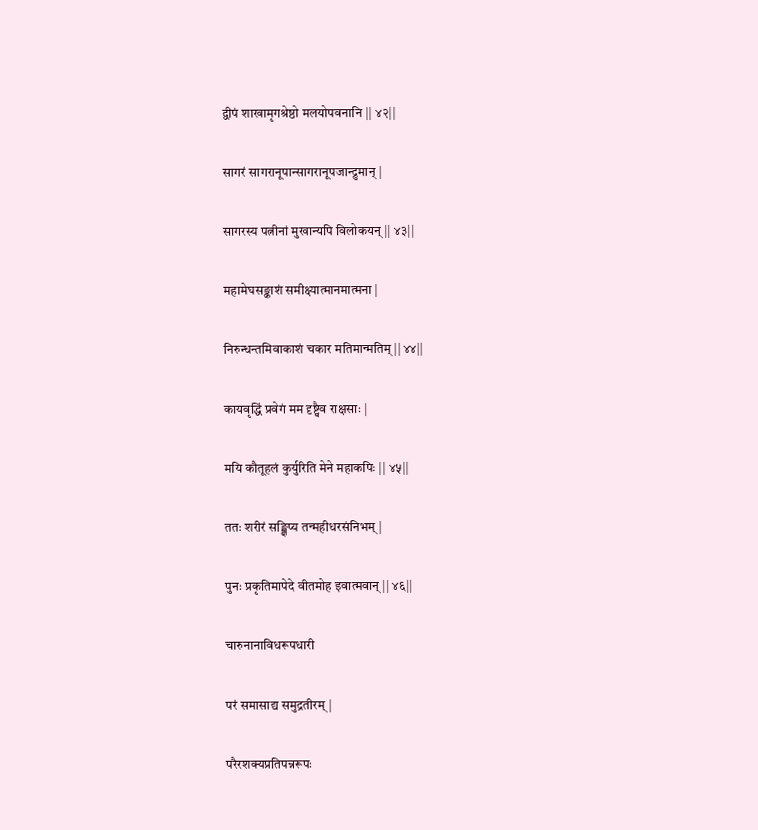द्वीपं शाखामृगश्रेष्ठो मलयोपवनानि || ४२||

सागरं सागरानूपान्सागरानूपजान्द्रुमान् |

सागरस्य पत्नीनां मुखान्यपि विलोकयन् || ४३||

महामेघसङ्काशं समीक्ष्यात्मानमात्मना |

निरुन्धन्तमिवाकाशं चकार मतिमान्मतिम् || ४४||

कायवृद्धिं प्रवेगं मम दृष्ट्वैव राक्षसाः |

मयि कौतूहलं कुर्युरिति मेने महाकपिः || ४५||

ततः शरीरं सङ्क्षिप्य तन्महीधरसंनिभम् |

पुनः प्रकृतिमापेदे वीतमोह इवात्मवान् || ४६||

चारुनानाविधरूपधारी

परं समासाद्य समुद्रतीरम् |

परैरशक्यप्रतिपन्नरूपः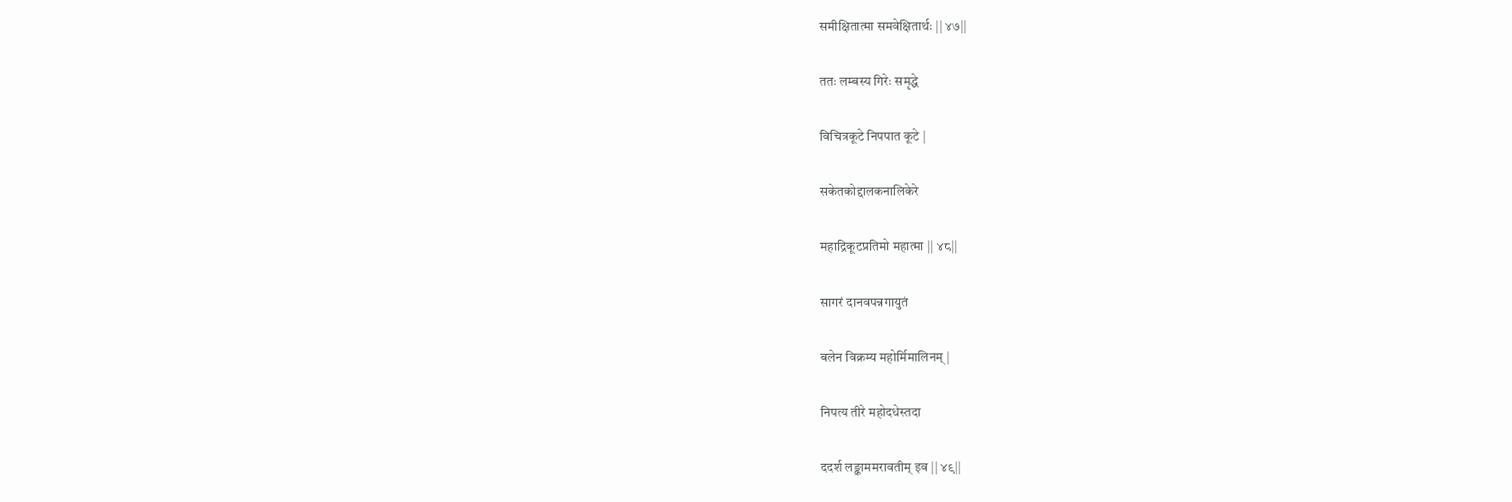समीक्षितात्मा समवेक्षितार्थः || ४७||

ततः लम्बस्य गिरेः समृद्धे

विचित्रकूटे निपपात कूटे |

सकेतकोद्दालकनालिकेरे

महाद्रिकूटप्रतिमो महात्मा || ४८||

सागरं दानवपन्नगायुतं

बलेन विक्रम्य महोर्मिमालिनम् |

निपत्य तीरे महोदधेस्तदा

ददर्श लङ्काममरावतीम् इव || ४९||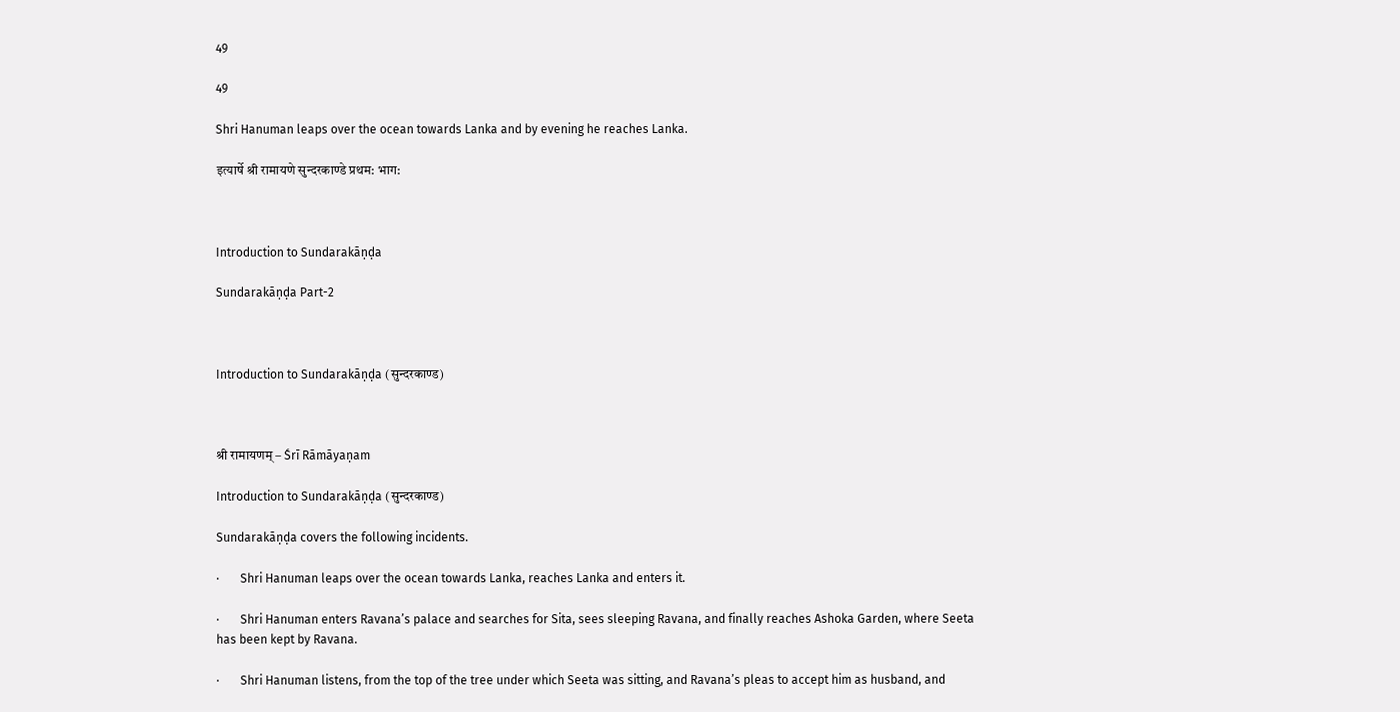49

49

Shri Hanuman leaps over the ocean towards Lanka and by evening he reaches Lanka.

इत्यार्षे श्री रामायणे सुन्दरकाण्डे प्रथम: भाग:



Introduction to Sundarakāṇḍa

Sundarakāṇḍa Part-2



Introduction to Sundarakāṇḍa (सुन्दरकाण्ड)



श्री रामायणम् – Śrī Rāmāyaṇam

Introduction to Sundarakāṇḍa (सुन्दरकाण्ड)

Sundarakāṇḍa covers the following incidents.

·       Shri Hanuman leaps over the ocean towards Lanka, reaches Lanka and enters it.

·       Shri Hanuman enters Ravana’s palace and searches for Sita, sees sleeping Ravana, and finally reaches Ashoka Garden, where Seeta has been kept by Ravana.

·       Shri Hanuman listens, from the top of the tree under which Seeta was sitting, and Ravana’s pleas to accept him as husband, and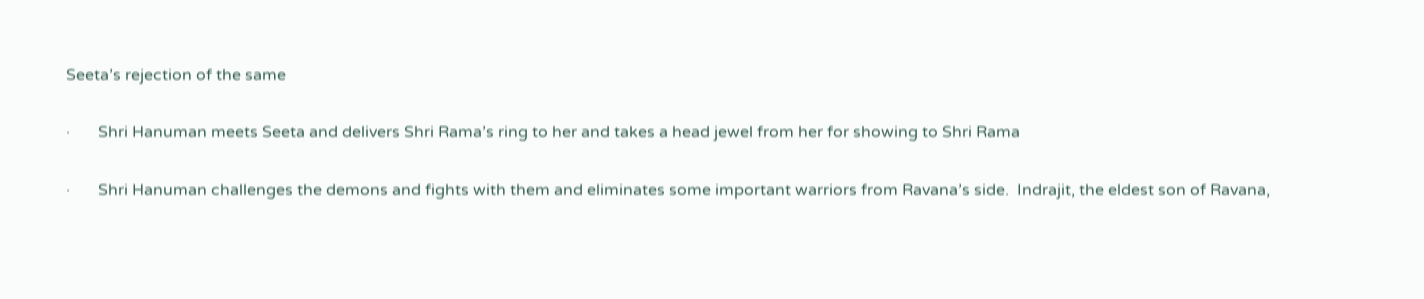Seeta’s rejection of the same

·       Shri Hanuman meets Seeta and delivers Shri Rama’s ring to her and takes a head jewel from her for showing to Shri Rama

·       Shri Hanuman challenges the demons and fights with them and eliminates some important warriors from Ravana’s side.  Indrajit, the eldest son of Ravana,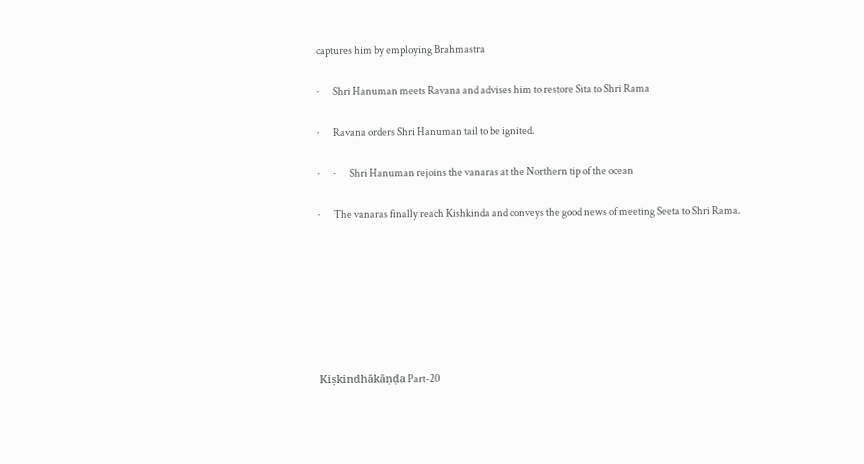captures him by employing Brahmastra

·       Shri Hanuman meets Ravana and advises him to restore Sita to Shri Rama

·       Ravana orders Shri Hanuman tail to be ignited.

·       ·       Shri Hanuman rejoins the vanaras at the Northern tip of the ocean

·       The vanaras finally reach Kishkinda and conveys the good news of meeting Seeta to Shri Rama.







Kiṣkindhākāṇḍa Part-20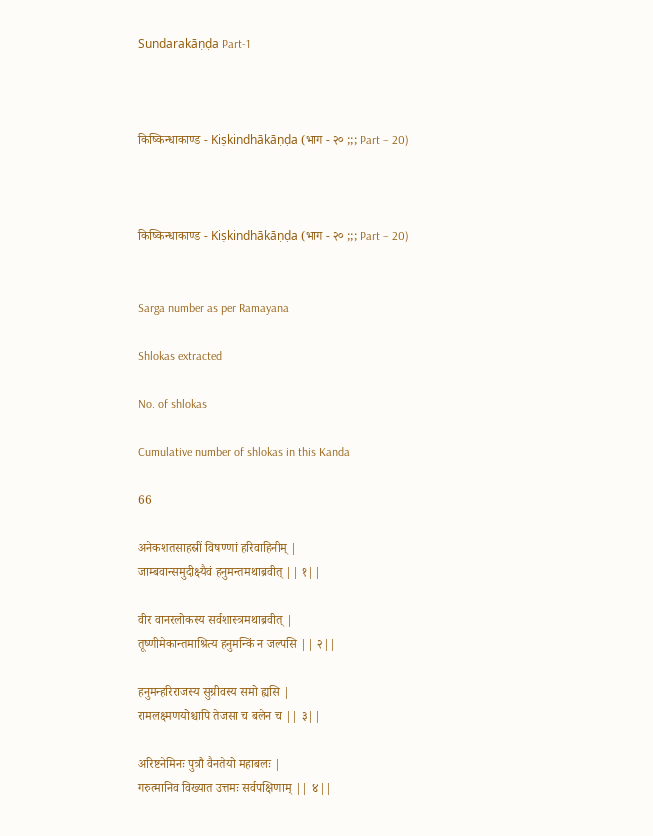Sundarakāṇḍa Part-1



किष्किन्धाकाण्ड - Kiṣkindhākāṇḍa (भाग - २० ;;; Part – 20)



किष्किन्धाकाण्ड - Kiṣkindhākāṇḍa (भाग - २० ;;; Part – 20)


Sarga number as per Ramayana

Shlokas extracted

No. of shlokas

Cumulative number of shlokas in this Kanda

66

अनेकशतसाहस्रीं विषण्णां हरिवाहिनीम् |
जाम्बवान्समुदीक्ष्यैवं हनुमन्तमथाब्रवीत् || १||

वीर वानरलोकस्य सर्वशास्त्रमथाब्रवीत् |
तूष्णीमेकान्तमाश्रित्य हनुमन्किं न जल्पसि || २||

हनुमन्हरिराजस्य सुग्रीवस्य समो ह्यसि |
रामलक्ष्मणयोश्चापि तेजसा च बलेन च || ३||

अरिष्टनेमिनः पुत्रौ वैनतेयो महाबलः |
गरुत्मानिव विख्यात उत्तमः सर्वपक्षिणाम् || ४||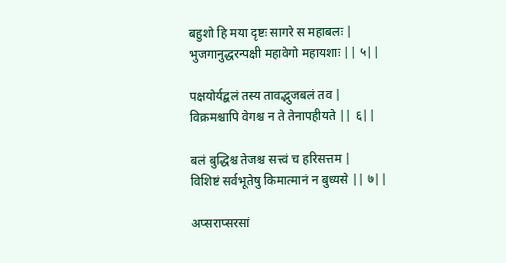बहुशो हि मया दृष्टः सागरे स महाबलः |
भुजगानुद्धरन्पक्षी महावेगो महायशाः || ५||

पक्षयोर्यद्बलं तस्य तावद्भुजबलं तव |
विक्रमश्चापि वेगश्च न ते तेनापहीयते || ६||

बलं बुद्धिश्च तेजश्च सत्त्वं च हरिसत्तम |
विशिष्टं सर्वभूतेषु किमात्मानं न बुध्यसे || ७||

अप्सराप्सरसां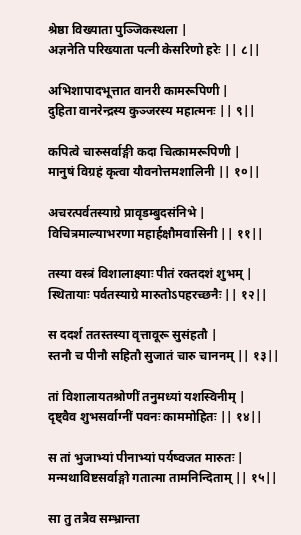श्रेष्ठा विख्याता पुञ्जिकस्थला |
अज्ञनेति परिख्याता पत्नी केसरिणो हरेः || ८||

अभिशापादभूत्तात वानरी कामरूपिणी |
दुहिता वानरेन्द्रस्य कुञ्जरस्य महात्मनः || ९||

कपित्वे चारुसर्वाङ्गी कदा चित्कामरूपिणी |
मानुषं विग्रहं कृत्वा यौवनोत्तमशालिनी || १०||

अचरत्पर्वतस्याग्रे प्रावृडम्बुदसंनिभे |
विचित्रमाल्याभरणा महार्हक्षौमवासिनी || ११||

तस्या वस्त्रं विशालाक्ष्याः पीतं रक्तदशं शुभम् |
स्थितायाः पर्वतस्याग्रे मारुतोऽपहरच्छनैः || १२||

स ददर्श ततस्तस्या वृत्तावूरू सुसंहतौ |
स्तनौ च पीनौ सहितौ सुजातं चारु चाननम् || १३||

तां विशालायतश्रोणीं तनुमध्यां यशस्विनीम् |
दृष्ट्वैव शुभसर्वाग्नीं पवनः काममोहितः || १४||

स तां भुजाभ्यां पीनाभ्यां पर्यष्वजत मारुतः |
मन्मथाविष्टसर्वाङ्गो गतात्मा तामनिन्दिताम् || १५||

सा तु तत्रैव सम्भ्रान्ता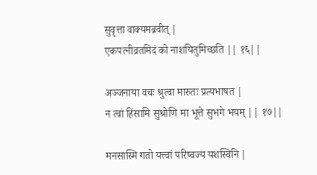सुवृत्ता वाक्यमब्रवीत् |
एकपत्नीव्रतमिदं को नाशयितुमिच्छति || १६||

अञ्जनाया वचः श्रुत्वा मारुतः प्रत्यभाषत |
न त्वां हिंसामि सुश्रोणि मा भूत्ते सुभगे भयम् || १७||

मनसास्मि गतो यत्त्वां परिष्वज्य यशस्विनि |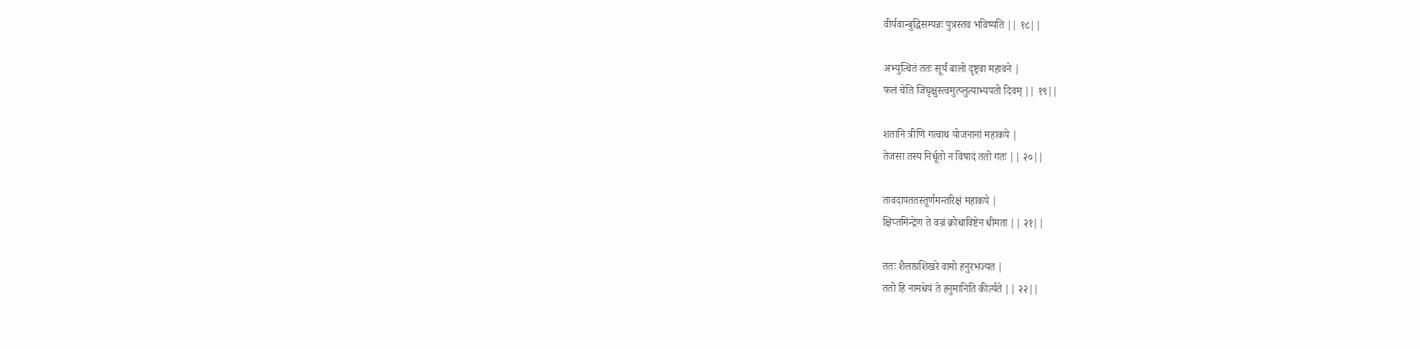वीर्यवान्बुद्धिसम्पन्नः पुत्रस्तव भविष्यति || १८||

अभ्युत्थितं ततः सूर्यं बालो दृष्ट्वा महावने |
फलं चेति जिघृक्षुस्त्वमुत्प्लुत्याभ्यपतो दिवम् || १९||

शतानि त्रीणि गत्वाथ योजनानां महाकपे |
तेजसा तस्य निर्धूतो न विषादं ततो गतः || २०||

तावदापततस्तूर्णमन्तरिक्षं महाकपे |
क्षिप्तमिन्द्रेण ते वज्रं क्रोधाविष्टेन धीमता || २१||

ततः शैलाग्रशिखरे वामो हनुरभज्यत |
ततो हि नामधेयं ते हनुमानिति कीर्त्यते || २२||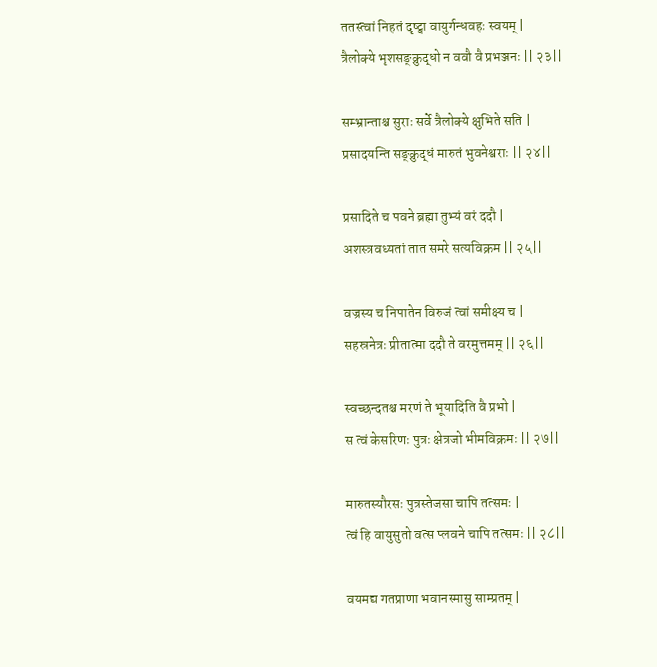ततस्त्वां निहतं दृष्ट्वा वायुर्गन्धवहः स्वयम् |
त्रैलोक्ये भृशसङ्क्रुद्धो न ववौ वै प्रभञ्जनः || २३||

सम्भ्रान्ताश्च सुराः सर्वे त्रैलोक्ये क्षुभिते सति |
प्रसादयन्ति सङ्क्रुद्धं मारुतं भुवनेश्वराः || २४||

प्रसादिते च पवने ब्रह्मा तुभ्यं वरं ददौ |
अशस्त्रवध्यतां तात समरे सत्यविक्रम || २५||

वज्रस्य च निपातेन विरुजं त्वां समीक्ष्य च |
सहस्रनेत्रः प्रीतात्मा ददौ ते वरमुत्तमम् || २६||

स्वच्छन्दतश्च मरणं ते भूयादिति वै प्रभो |
स त्वं केसरिणः पुत्रः क्षेत्रजो भीमविक्रमः || २७||

मारुतस्यौरसः पुत्रस्तेजसा चापि तत्समः |
त्वं हि वायुसुतो वत्स प्लवने चापि तत्समः || २८||

वयमद्य गतप्राणा भवानस्मासु साम्प्रतम् |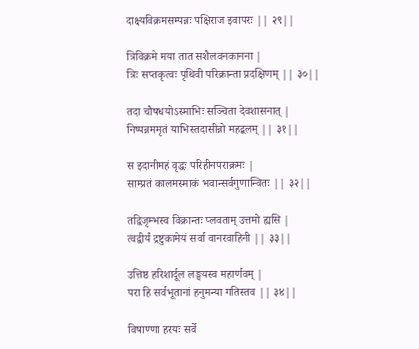दाक्ष्यविक्रमसम्पन्नः पक्षिराज इवापरः || २९||

त्रिविक्रमे मया तात सशैलवनकानना |
त्रिः सप्तकृत्वः पृथिवी परिक्रान्ता प्रदक्षिणम् || ३०||

तदा चौषधयोऽस्माभिः सञ्चिता देवशासनात् |
निष्पन्नममृतं याभिस्तदासीन्नो महद्बलम् || ३१||

स इदानीमहं वृद्धः परिहीनपराक्रमः |
साम्प्रतं कालमस्माकं भवान्सर्वगुणान्वितः || ३२||

तद्विजृम्भस्व विक्रान्तः प्लवताम् उत्तमो ह्यसि |
त्वद्वीर्यं द्रष्टुकामेयं सर्वा वानरवाहिनी || ३३||

उत्तिष्ठ हरिशार्दूल लङ्घयस्व महार्णवम् |
परा हि सर्वभूतानां हनुमन्या गतिस्तव || ३४||

विषाण्णा हरयः सर्वे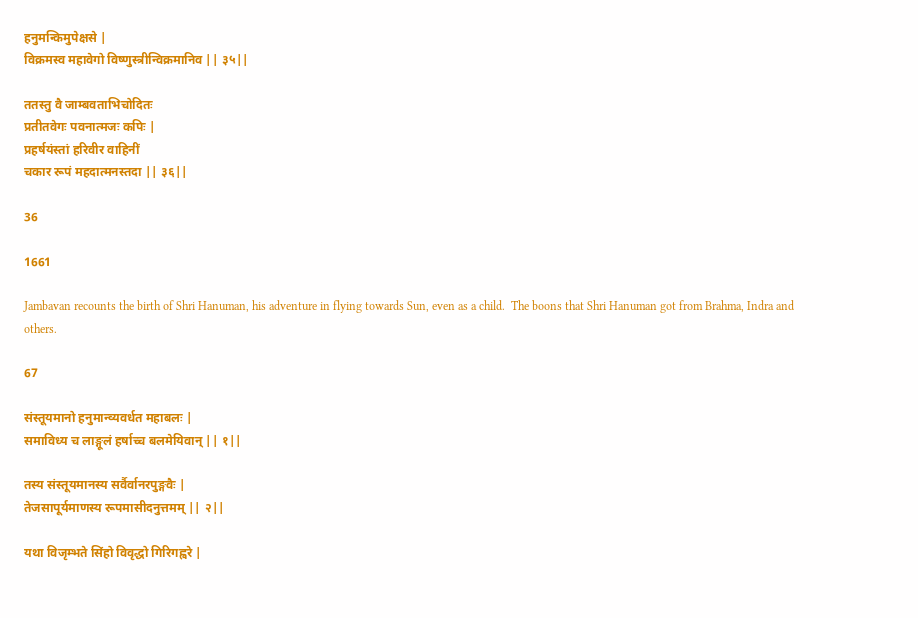हनुमन्किमुपेक्षसे |
विक्रमस्व महावेगो विष्णुस्त्रीन्विक्रमानिव || ३५||

ततस्तु वै जाम्बवताभिचोदितः
प्रतीतवेगः पवनात्मजः कपिः |
प्रहर्षयंस्तां हरिवीर वाहिनीं
चकार रूपं महदात्मनस्तदा || ३६||

36

1661

Jambavan recounts the birth of Shri Hanuman, his adventure in flying towards Sun, even as a child.  The boons that Shri Hanuman got from Brahma, Indra and others.

67

संस्तूयमानो हनुमान्व्यवर्धत महाबलः |
समाविध्य च लाङ्गूलं हर्षाच्च बलमेयिवान् || १||

तस्य संस्तूयमानस्य सर्वैर्वानरपुङ्गवैः |
तेजसापूर्यमाणस्य रूपमासीदनुत्तमम् || २||

यथा विजृम्भते सिंहो विवृद्धो गिरिगह्वरे |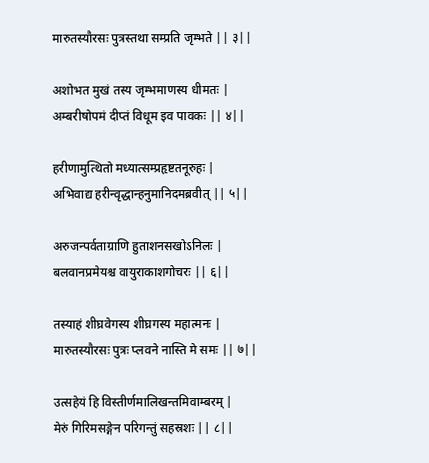मारुतस्यौरसः पुत्रस्तथा सम्प्रति जृम्भते || ३||

अशोभत मुखं तस्य जृम्भमाणस्य धीमतः |
अम्बरीषोपमं दीप्तं विधूम इव पावकः || ४||

हरीणामुत्थितो मध्यात्सम्प्रहृष्टतनूरुहः |
अभिवाद्य हरीन्वृद्धान्हनुमानिदमब्रवीत् || ५||

अरुजन्पर्वताग्राणि हुताशनसखोऽनिलः |
बलवानप्रमेयश्च वायुराकाशगोचरः || ६||

तस्याहं शीघ्रवेगस्य शीघ्रगस्य महात्मनः |
मारुतस्यौरसः पुत्रः प्लवने नास्ति मे समः || ७||

उत्सहेयं हि विस्तीर्णमालिखन्तमिवाम्बरम् |
मेरुं गिरिमसङ्गेन परिगन्तुं सहस्रशः || ८||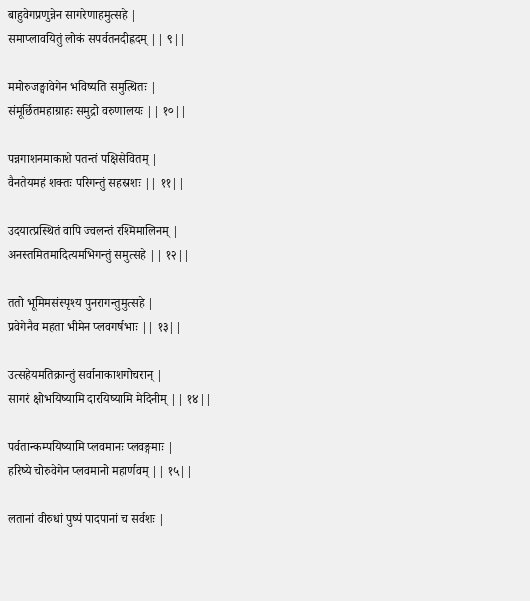बाहुवेगप्रणुन्नेन सागरेणाहमुत्सहे |
समाप्लावयितुं लोकं सपर्वतनदीह्रदम् || ९||

ममोरुजङ्घावेगेन भविष्यति समुत्थितः |
संमूर्छितमहाग्राहः समुद्रो वरुणालयः || १०||

पन्नगाशनमाकाशे पतन्तं पक्षिसेवितम् |
वैनतेयमहं शक्तः परिगन्तुं सहस्रशः || ११||

उदयात्प्रस्थितं वापि ज्वलन्तं रश्मिमालिनम् |
अनस्तमितमादित्यमभिगन्तुं समुत्सहे || १२||

ततो भूमिमसंस्पृश्य पुनरागन्तुमुत्सहे |
प्रवेगेनैव महता भीमेन प्लवगर्षभाः || १३||

उत्सहेयमतिक्रान्तुं सर्वानाकाशगोचरान् |
सागरं क्षोभयिष्यामि दारयिष्यामि मेदिनीम् || १४||

पर्वतान्कम्पयिष्यामि प्लवमानः प्लवङ्गमाः |
हरिष्ये चोरुवेगेन प्लवमानो महार्णवम् || १५||

लतानां वीरुधां पुष्पं पादपानां च सर्वशः |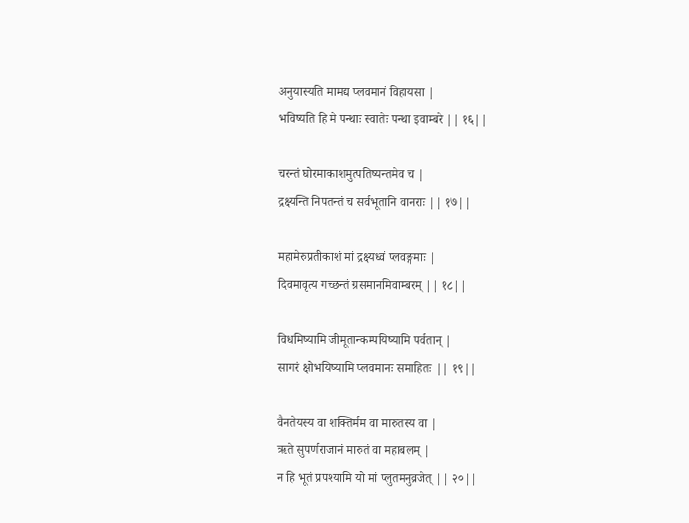अनुयास्यति मामद्य प्लवमानं विहायसा |
भविष्यति हि मे पन्थाः स्वातेः पन्था इवाम्बरे || १६||

चरन्तं घोरमाकाशमुत्पतिष्यन्तमेव च |
द्रक्ष्यन्ति निपतन्तं च सर्वभूतानि वानराः || १७||

महामेरुप्रतीकाशं मां द्रक्ष्यध्वं प्लवङ्गमाः |
दिवमावृत्य गच्छन्तं ग्रसमानमिवाम्बरम् || १८||

विधमिष्यामि जीमूतान्कम्पयिष्यामि पर्वतान् |
सागरं क्षोभयिष्यामि प्लवमानः समाहितः || १९||

वैनतेयस्य वा शक्तिर्मम वा मारुतस्य वा |
ऋते सुपर्णराजानं मारुतं वा महाबलम् |
न हि भूतं प्रपश्यामि यो मां प्लुतमनुव्रजेत् || २०||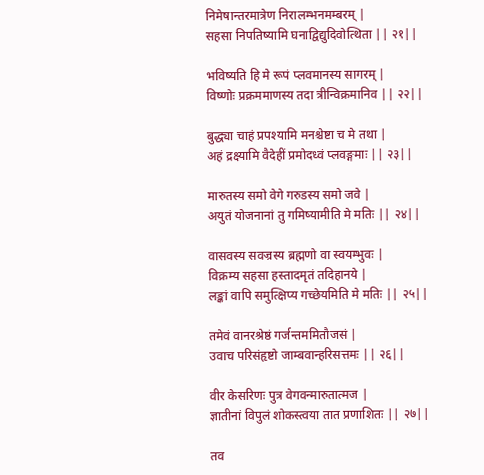निमेषान्तरमात्रेण निरालम्भनमम्बरम् |
सहसा निपतिष्यामि घनाद्विद्युदिवोत्थिता || २१||

भविष्यति हि मे रूपं प्लवमानस्य सागरम् |
विष्णोः प्रक्रममाणस्य तदा त्रीन्विक्रमानिव || २२||

बुद्ध्या चाहं प्रपश्यामि मनश्चेष्टा च मे तथा |
अहं द्रक्ष्यामि वैदेहीं प्रमोदध्वं प्लवङ्गमाः || २३||

मारुतस्य समो वेगे गरुडस्य समो जवे |
अयुतं योजनानां तु गमिष्यामीति मे मतिः || २४||

वासवस्य सवज्रस्य ब्रह्मणो वा स्वयम्भुवः |
विक्रम्य सहसा हस्तादमृतं तदिहानये |
लङ्कां वापि समुत्क्षिप्य गच्छेयमिति मे मतिः || २५||

तमेवं वानरश्रेष्ठं गर्जन्तममितौजसं |
उवाच परिसंहृष्टो जाम्बवान्हरिसत्तमः || २६||

वीर केसरिणः पुत्र वेगवन्मारुतात्मज |
ज्ञातीनां विपुलं शोकस्त्वया तात प्रणाशितः || २७||

तव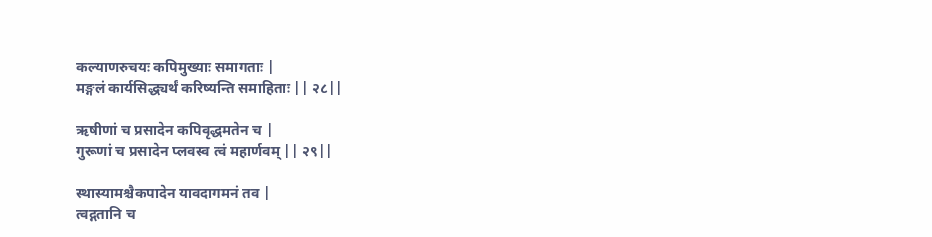कल्याणरुचयः कपिमुख्याः समागताः |
मङ्गलं कार्यसिद्ध्यर्थं करिष्यन्ति समाहिताः || २८||

ऋषीणां च प्रसादेन कपिवृद्धमतेन च |
गुरूणां च प्रसादेन प्लवस्व त्वं महार्णवम् || २९||

स्थास्यामश्चैकपादेन यावदागमनं तव |
त्वद्गतानि च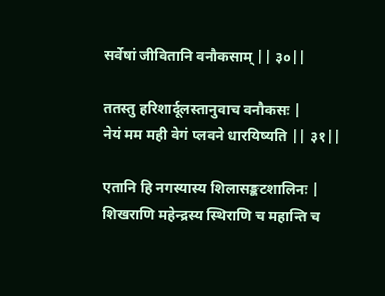सर्वेषां जीवितानि वनौकसाम् || ३०||

ततस्तु हरिशार्दूलस्तानुवाच वनौकसः |
नेयं मम मही वेगं प्लवने धारयिष्यति || ३१||

एतानि हि नगस्यास्य शिलासङ्कटशालिनः |
शिखराणि महेन्द्रस्य स्थिराणि च महान्ति च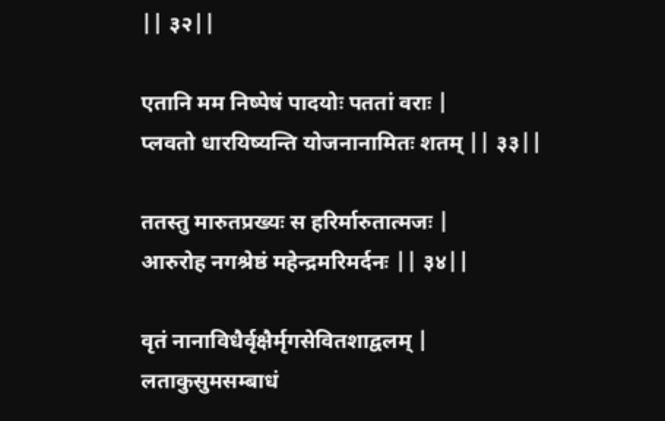|| ३२||

एतानि मम निष्पेषं पादयोः पततां वराः |
प्लवतो धारयिष्यन्ति योजनानामितः शतम् || ३३||

ततस्तु मारुतप्रख्यः स हरिर्मारुतात्मजः |
आरुरोह नगश्रेष्ठं महेन्द्रमरिमर्दनः || ३४||

वृतं नानाविधैर्वृक्षैर्मृगसेवितशाद्वलम् |
लताकुसुमसम्बाधं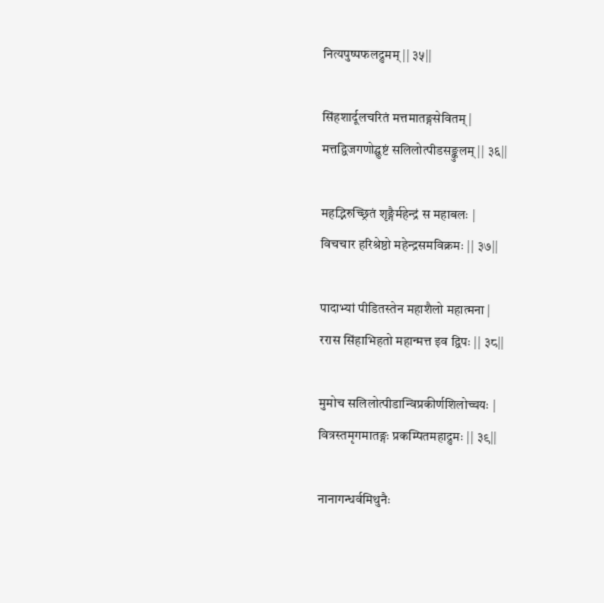नित्यपुष्पफलद्रुमम् || ३५||

सिंहशार्दूलचरितं मत्तमातङ्गसेवितम् |
मत्तद्विजगणोद्घुष्टं सलिलोत्पीडसङ्कुलम् || ३६||

महद्भिरुच्छ्रितं शृङ्गैर्महेन्द्रं स महाबलः |
विचचार हरिश्रेष्ठो महेन्द्रसमविक्रमः || ३७||

पादाभ्यां पीडितस्तेन महाशैलो महात्मना |
ररास सिंहाभिहतो महान्मत्त इव द्विपः || ३८||

मुमोच सलिलोत्पीडान्विप्रकीर्णशिलोच्चयः |
वित्रस्तमृगमातङ्गः प्रकम्पितमहाद्रुमः || ३९||

नानागन्धर्वमिथुनैः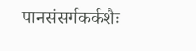पानसंसर्गकर्कशैः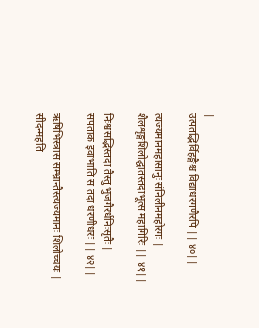|
उत्पतद्भिर्विहङ्गैश्च विद्याधरगणैरपि || ४०||

त्यज्यमानमहासानुः संनिलीनमहोरगः |
शैलशृङ्गशिलोद्घातस्तदाभूत्स महागिरिः || ४१||

निःश्वसद्भिस्तदा तैस्तु भुजगैरर्धनिःसृतैः |
सपताक इवाभाति स तदा धरणीधरः || ४२||

ऋषिभिस्त्रास सम्भ्रान्तैस्त्यज्यमानः शिलोच्चयः |
सीदन्महति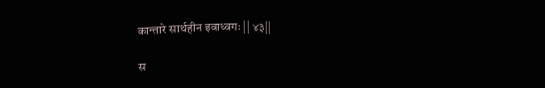कान्तारे सार्थहीन इवाध्वगः || ४३||

स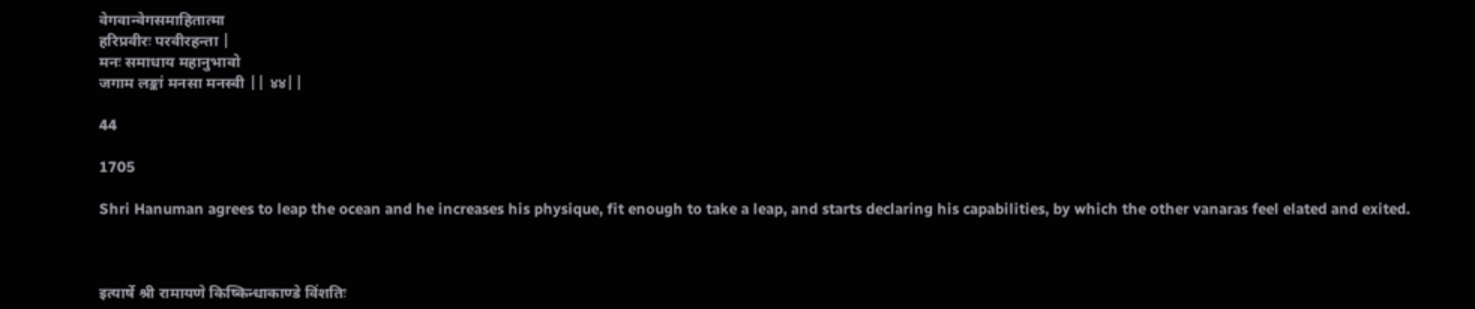वेगवान्वेगसमाहितात्मा
हरिप्रवीरः परवीरहन्ता |
मनः समाधाय महानुभावो
जगाम लङ्कां मनसा मनस्वी || ४४||

44

1705

Shri Hanuman agrees to leap the ocean and he increases his physique, fit enough to take a leap, and starts declaring his capabilities, by which the other vanaras feel elated and exited.



इत्यार्षे श्री रामायणे किष्किन्धाकाण्डे विंशतिः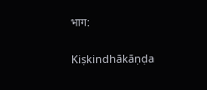भाग:

Kiṣkindhākāṇḍa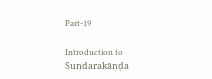Part-19

Introduction to Sundarakāṇḍa